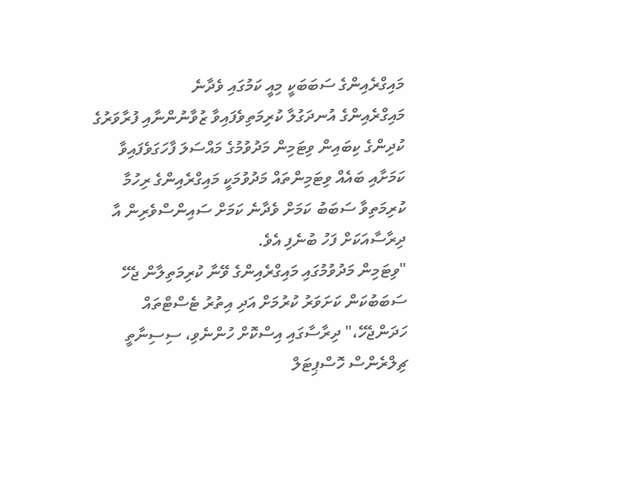މައިގްރެއިންގެ ސަބަބަކީ މިއީ ކަމުގައި ވެދާނެ
މައިގްރެއިންގެ އުނދަގުލާ ކުރިމަތިވެފައިވާ ޒުވާނުންނާއި ފުރާވަރުގެ ކުދިންގެ ކިބައިން ވިޓަމިން މަދުވުމުގެ މައްސަލަ ފާހަގަވެފައިވާ ކަމަށާއި ބައެއް ވިޓަމިންތައް މަދުވުމަކީ މައިގްރެއިންގެ ރިހުމާ ކުރިމަތިވާ ސަބަބު ކަމަށް ވެދާނެ ކަމަށް ސައިންސްވެރިން އާ ދިރާސާއަކަށް ފަހު ބުނެފި އެވެ.
"ވިޓަމިން މަދުވުމުގައި މައިގްރެއިންގެ ވޭނާ ކުރިމަތިލާން ޖެހޭ ސަބަބުކަން ކަށަވަރު ކުރުމަށް އަދި އިތުރު ޓެސްޓްތައް ހަދަންޖެހޭ،" ދިރާސާގައި އިސްކޮށް ހުންނެވި، ސިސިނާތީ ޗިލްރެންސް ހޮސްޕިޓަލް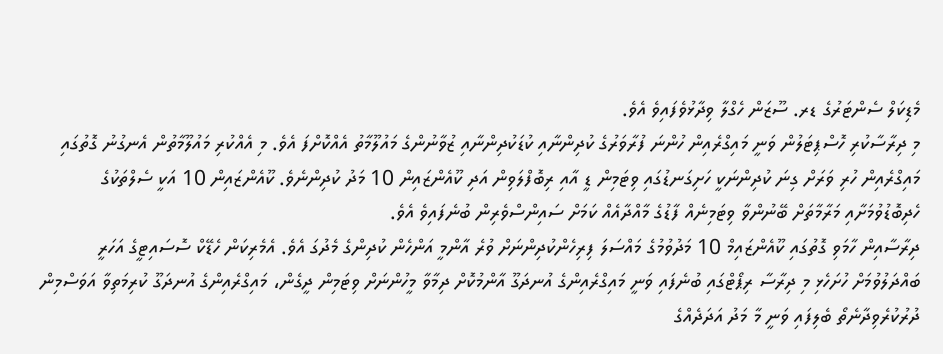މެޑިކަލް ސެންޓަރުގެ ޑރ. ސޫޒަން ހެގްލާ ވިދާޅުވެފައިވެ އެވެ.
މި ދިރާސާކުރި ހޮސްޕިޓަލުން ވަނީ މައިގްރެއިން ހުންނަ ފުރާވަރުގެ ކުދިންނާއި ކުޑަކުދިންނާއި ޒުވާނުންގެ މައުލޫމާތު އެއްކޮށްފަ އެވެ. މި އެއްކުރި މައުލޫމާތުން އެނގުނު ގޮތުގައި މައިގްރެއިން ހުރި ވަރަށް ގިނަ ކުދިންނަކީ ހަށިގަނޑުގައި ވިޓަމިން ޑީ އާއި ރިބޮފްލަވިން އަދި ކޫއެންޒައިން 10 މަދު ކުދިންނެވެ. ކޫއެންޒައިން 10 އަކީ ސެލްތަކުގެ ހެދިބޮޑުވުމަށާއި މަރާމާތަށް ބޭނުންވާ ވިޓަމިނެއް ފާޑުގެ މާއްދާއެއް ކަމަށް ސައިންސްވެރިން ބުނެފައިވެ އެވެ.
ދިރާސާއިން ހާމަވި ގޮތުގައި ކޫއެންޒައިމް 10 މަދުވުމުގެ މައްސަލަ ފިރިހެންކުދިންނަށް ވުރެ އާންމީ އަންހެން ކުދިންގެ މެދުގަ އެވެ. އެމެރިކަން ހެޑޭކް ސޮސައިޓީގެ އަހަރީ ބައްދަލުވުމަށް ހުށަހެޅި މި ދިރާސާ ރިޕޯޓްގައި ބުނެފައި ވަނީ މައިގްރެއިންގެ އުނދަގޫ އާންމުކޮށް ދިމާވާ މީހުންނަށް ވިޓަމިން ދީގެން، މައިގްރެއިންގެ އުނދަގޫ ކުރިމަތިވާ އަވަސްމިން ދުރުކުރެވިދާނެތޯ ބެލިފައި ވަނީ މާ މަދު އަދަދެއްގެ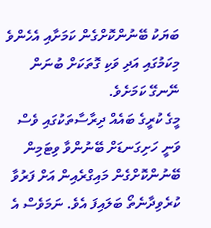ބަޔަކު ބޭނުންކޮށްގެން ކަމަށާއި އެހެންވެ މިކަމުގައި އަދި ވަކި ގޮތަކަށް ބުނަން ނޭނގޭ ކަމަށެވެ.
މީގެ ކުރީގެ ބައެއް ދިރާސާތަކުގައި ވެސް ވަނީ ހަށިގަނޑަށް ބޭނުންވާ ވިޓަމިން ބޭނުންކޮށްގެން މައިގްރެއިން އަށް ފަރުވާ ކުރެވިދާނެތޯ ބަލައިފަ އެވެ. ނަމަވެސް އެ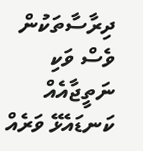ދިރާސާތަކުން ވެސް ވަކި ނަތީޖާއެއް ކަނޑައެޅޭ ވަރެއް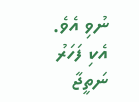ނުވި އެވެ. އެކި ފަހަރު ނަތީޖާ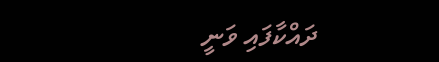ދައްކާފައި ވަނީ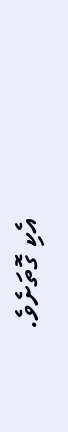އެކި ގޮތަށެވެ.